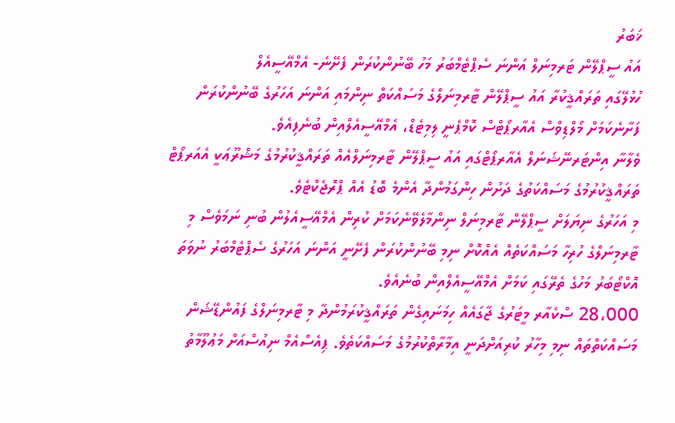ޚަބަރު
އައު ސީޕްލޭން ޓަރމިނަލް އަންނަ ސެޕްޓެމްބަރު މަހު ބޭނުންކުރަން ފެށޭނެ- އެމްއޭސީއެލް
ހުޅުލޭގައި ތަރައްޤީކުރާ އައު ސީޕްލޭން ޓާރމިނަލްގެ މަސައްކަތް ނިންމައި އަންނަ އަހަރުގެ ބޭނުންކުރަން ފަށާނެކަމަށް މޯލްޑިވްސް އެއާރޕޯޓްސް ކޮމްޕެނީ ލިމިޓެޑް، އެމްއޭސީއެލްއިން ބުނެފިއެވެ.
ވެލާނާ އިންޓަރނޭޝަނަލް އެއާރޕޯޓްގައި އައު ސީޕްލޭން ޓާރމިނަލްއެއް ތަރައްޤީކުރުމުގެ މަޝްރޫޢަކީ އެއަރޕޯޓް ތަރައްޤީކުރުމުގެ މަސައްކަތުގެ ދަށުން ހިންގަމުންދާ އެންމެ ބޮޑު އެއް ޕްރޮޖެކްޓެވެ.
މި އަހަރުގެ ނިޔަލަށް ސީޕްލޭން ޓާރމިނަލް ނިންމާލެވޭނެކަމަށް ކުރިން އެމްއޭސީއެލުން ބުނި ނަމަވެސް މި ޓާރމިނަލްގެ ހުރިހާ މަސައްކަތެއް އެއްކޮށް ނިމި ބޭނުންކުރަން ފެށޭނީ އަންނަ އަހަރުގެ ސެޕްޓެމްބަރު ނުވަތަ އޮކްޓޯބަރު މަހުގެ ތެރޭގައި ކަމަށް އެމްއޭސީއެލްއިން ބުނެއެވެ.
28،000 ސްކެއާރ މީޓަރުގެ ޖާގައެއް ހިމަނައިގެން ތަރައްޤީކުރަމުންދާ މި ޓާރމިނަލްގެ ފައުންޑޭޝަން މަސައްކަތްތައް ނިމި މިހާރު ކުރިއަށްދަނީ އިމާރާތްކުރުމުގެ މަސައްކަތެވެ. ޕިއެސްއެމް ނިއުސްއަށް މަޢުލޫމާތު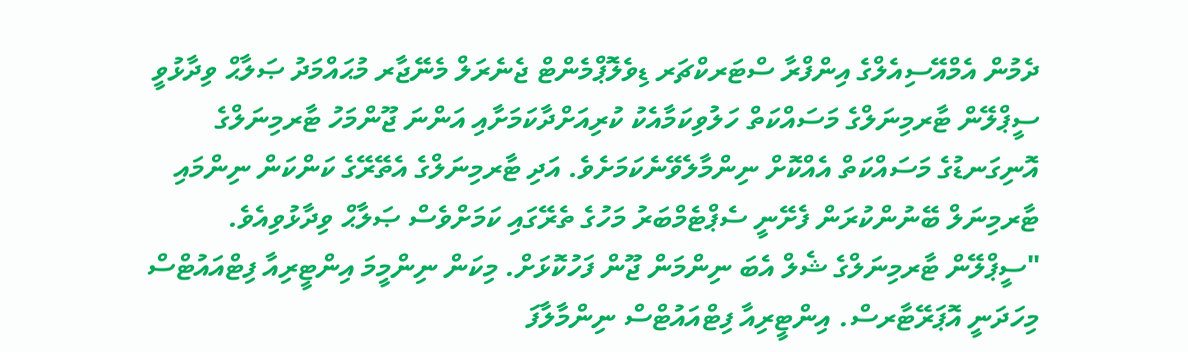ދެމުން އެމްއޭސިއެލްގެ އިންފްރާ ސްޓަރކްޗަރ ޑިވެލޮޕްމެންޓް ޖެނެރަލް މެނޭޖާރ މުޙައްމަދު ޞަލާޙް ވިދާޅުވީ ސީޕްލޭން ޓާރމިނަލްގެ މަސައްކަތް ހަލުވިކަމާއެކު ކުރިއަށްދާކަމަށާއި އަންނަ ޖޫންމަހު ޓާރމިނަލްގެ އޮނިގަނޑުގެ މަސައްކަތް އެއްކޮށް ނިންމާލެވޭނެކަމަށެވެ. އަދި ޓާރމިނަލްގެ އެތޭރޭގެ ކަންކަން ނިންމައި ޓާރމިނަލް ބޭނުންކުރަން ފެށޭނީ ސެޕްޓެމްބަރު މަހުގެ ތެރޭގައި ކަމަށްވެސް ޞަލާޙް ވިދާޅުވިއެވެ.
"ސީޕްލޭން ޓާރމިނަލްގެ ޝެލް އެބަ ނިންމަން ޖޫން ފަހުކޮޅަށް. މިކަން ނިންމީމަ އިންޓީރިއާ ފިޓްއައުޓްސް މިހަދަނީ އޮޕަރޭޓާރސް. އިންޓީރިއާ ފިޓްއައުޓްސް ނިންމާލާފަ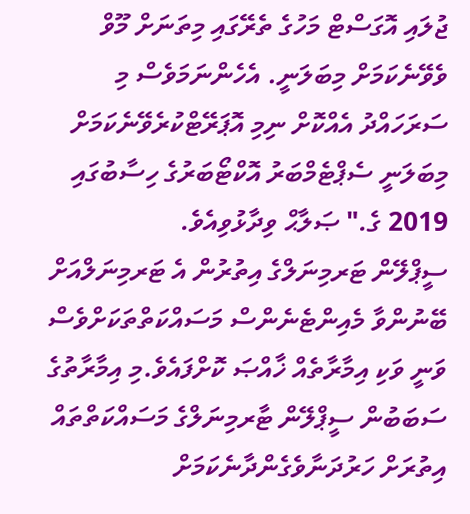ޖުލައި އޮގަސްޓް މަހުގެ ތެރޭގައި މިތަނަށް މޫވް ވެވޭނެކަމަށް މިބަލަނީ. އެހެންނަމަވެސް މި ސަރަހައްދު އެއްކޮށް ނިމި އޮޕަރޭޓްކުރެވޭނެކަމަށް މިބަލަނީ ސެޕްޓެމްބަރު އޮކްޓޯބަރުގެ ހިސާބުގައި 2019 ގެ." ޞަލާޙް ވިދާޅުވިއެވެ.
ސީޕްލޭން ޓަރމިނަލްގެ އިތުރުން އެ ޓަރމިނަލްއަށް ބޭނުންވާ މެއިންޓެނެންސް މަސައްކަތްތަކަށްވެސް ވަނީ ވަކި އިމާރާތެއް ޚާއްޞަ ކޮށްފައެވެ.މި އިމާރާތުގެ ސަބަބުން ސީޕްލޭން ޓާރމިނަލްގެ މަސައްކަތްތައް އިތުރަށް ހަރުދަނާވެގެންދާނެކަމަށް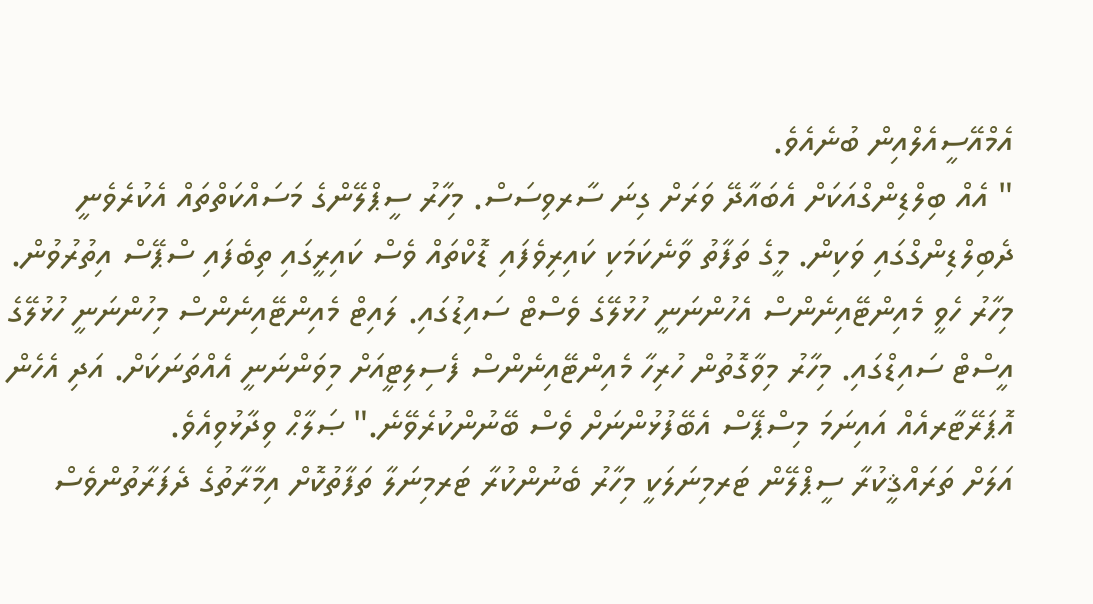އެމްއޭސީއެލްއިން ބުނެއެވެ.
" އެއް ބިލްޑިންގްއަކަށް އެބައާދޭ ވަރަށް ގިނަ ސާރވިސަސް. މިހާރު ސީޕްލޭންގެ މަސައްކަތްތައް އެކުރެވެނީ ދެބިލްޑިންގްގައި ވަކިން. މީގެ ތަފާތު ވާނެކަމަކި ކައިރިވެފައި ޑޮކްތައް ވެސް ކައިރީގައި ތިބެފައި ސްޕޭސް އިތުރުވުން. މިހާރު ހެވީ މެއިންޓޭއިނެންސް އެހުންނަނީ ހުޅުލޭގެ ވެސްޓް ސައިޑުގައި. ލައިޓް މެއިންޓޭއިނެންސް މިހުންނަނީ ހުޅުލޭގެ އީސްޓް ސައިޑްގައި. މިހާރު މިވާގޮތުން ހުރިހާ މެއިންޓޭއިނެންސް ފެސިލިޓީއަށް މިވަންނަނީ އެއްތަނަކަށް. އަދި އެހެން އޮޕަރޭޓާރއެއް އައިނަމަ މިސްޕޭސް އެބޭފުޅުންނަށް ވެސް ބޭނުންކުރެވޭނެ." ޞަލާޙް ވިދާޅުވިއެވެ.
އަލަށް ތަރައްޤީކުރާ ސީޕްލޭން ޓަރމިނަލަކީ މިހާރު ބެނުންކުރާ ޓަރމިނަލާ ތަފާތުކޮށް އިމާރާތުގެ ދެފަރާތުންވެސް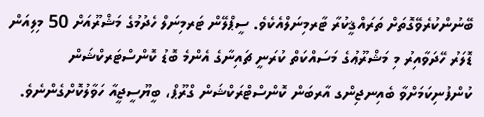ބޭނުންކުރެވޭގޮތަށް ތަރައްޤީކުރާ ޓާރމިނަލްއެކެވެ. ސީޕްލޭން ޓަރމިނަލް ހެދުމުގެ މަޝްރޫއަށް 50 މިލިއަން ޑޮލަރު ހޭދަވާއިރު މި މަޝްރޫޢުގެ މަސައްކަތް ކުރަނީ ޗައިނާގެ އެންމެ ބޮޑު ކޮންސްޓަރކްޝަން ކުންފުނިކަމަށްވާ ބެއިނޖިންގ އާރބަން ކޮންސްޓްރަކްޝަން ގްރޫޕް، ބީޔޫސީޖީއާ ހަވާލުކޮށްގެންނެވެ.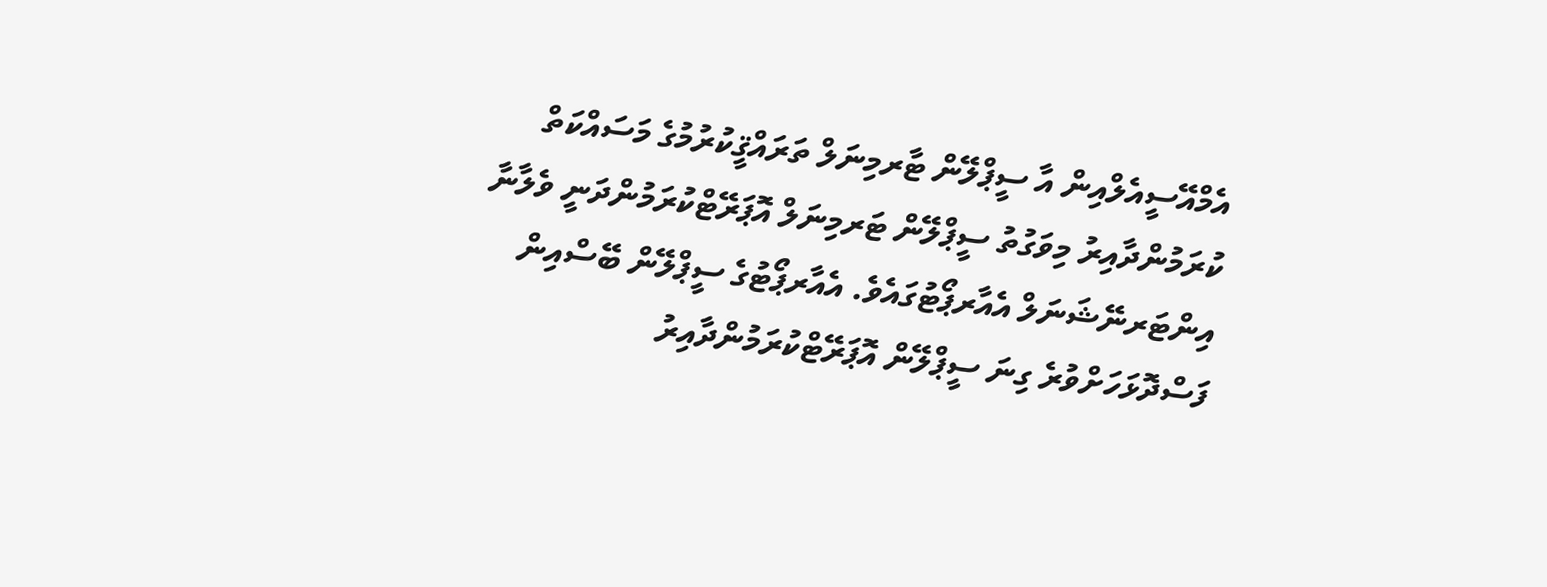އެމްއޭސީއެލްއިން އާ ސީޕްލޭން ޓާރމިނަލް ތަރައްޤީކުރުމުގެ މަސައްކަތް ކުރަމުންދާއިރު މިވަގުތު ސީޕްލޭން ޓަރމިނަލް އޮޕަރޭޓްކުރަމުންދަނީ ވެލާނާ އިންޓަރނޭޝަނަލް އެއާރޕޯޓުގައެވެ. އެއާރޕޯޓުގެ ސީޕްލޭން ބޭސްއިން ފަސްދޮޅަހަށްވުރެ ގިނަ ސީޕްލޭން އޮޕަރޭޓްކުރަމުންދާއިރު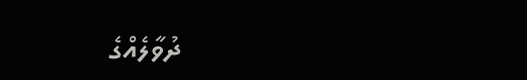ދުވާލެއްގެ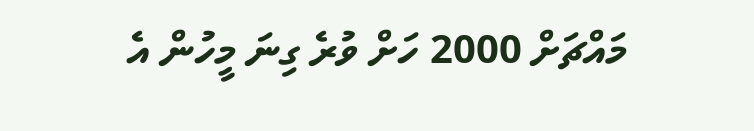މައްޗަށް 2000 ހަށް ވުރެ ގިނަ މީހުން އެ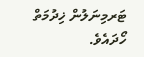ޓަރމިނަލުން ޚިދުމަތް ހޯދައެވެ.